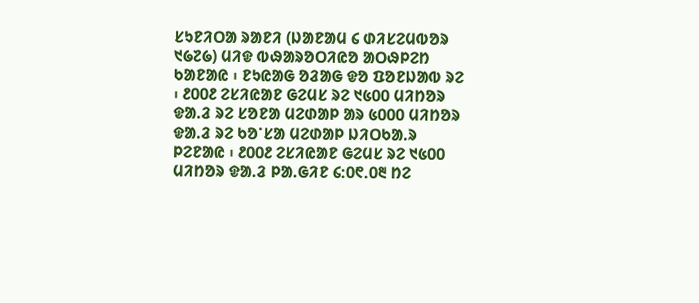ᱥᱩᱱᱤᱛᱟ ᱨᱟᱱᱤ (ᱡᱟᱱᱟᱢ ᱔ ᱰᱤᱥᱮᱢᱵᱚᱨ ᱑᱙᱗᱙) ᱢᱤᱫ ᱵᱷᱟᱨᱚᱛᱤᱭᱚ ᱟᱛᱷᱞᱮᱴ ᱠᱟᱱᱟᱭ ᱾ ᱱᱩᱭᱟᱜ ᱚᱲᱟᱜ ᱫᱚ ᱯᱚᱱᱡᱟᱵ ᱨᱮ ᱾ ᱒᱐᱐᱒ ᱮᱥᱤᱭᱟᱱ ᱜᱮᱢᱥ ᱨᱮ ᱑᱕᱐᱐ ᱢᱤᱴᱚᱨ ᱫᱟ.ᱲ ᱨᱮ ᱥᱚᱱᱟ ᱢᱮᱰᱟᱞ ᱟᱨ ᱕᱐᱐᱐ ᱢᱤᱴᱚᱨ ᱫᱟ.ᱲ ᱨᱮ ᱠᱚᱸᱥᱟ ᱢᱮᱰᱟᱞ ᱡᱤᱛᱠᱟ.ᱨ ᱞᱮᱱᱟᱭ ᱾ ᱒᱐᱐᱒ ᱮᱥᱤᱭᱟᱱ ᱜᱮᱢᱥ ᱨᱮ ᱑᱕᱐᱐ ᱢᱤᱴᱚᱨ ᱫᱟ.ᱲ ᱞᱟ.ᱜᱤᱱ ᱔ᱺ᱐᱖ᱹ᱐᱓ ᱴᱮ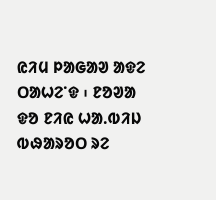ᱭᱤᱢ ᱞᱟᱜᱟᱣ ᱟᱫᱮ ᱛᱟᱦᱮᱸᱫ ᱾ ᱱᱚᱣᱟ ᱫᱚ ᱱᱤᱭ ᱦᱟ.ᱵᱤᱡ ᱵᱷᱟᱨᱚᱛ ᱨᱮ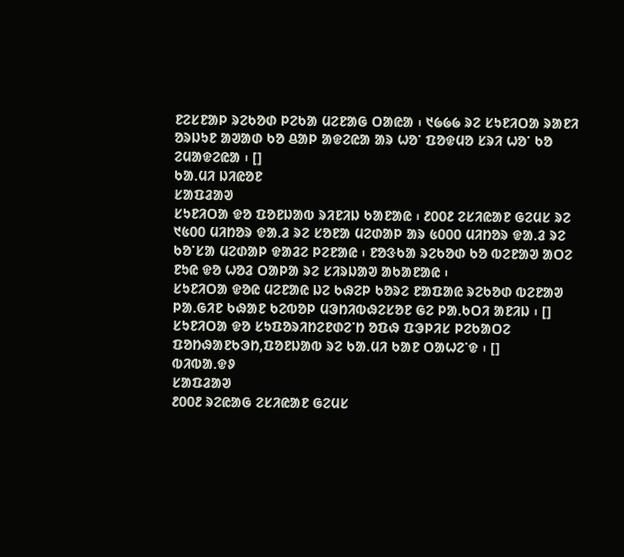ᱱᱮᱥᱱᱟᱞ ᱨᱮᱠᱚᱰ ᱞᱮᱠᱟ ᱢᱮᱱᱟᱜ ᱛᱟᱭᱟ ᱾ ᱑᱙᱙᱙ ᱨᱮ ᱥᱩᱱᱤᱛᱟ ᱨᱟᱱᱤ ᱚᱨᱡᱩᱱ ᱟᱣᱟᱰ ᱠᱚ ᱪᱟᱞ ᱟᱫᱮᱭᱟ ᱟᱨ ᱦᱚᱸ ᱯᱚᱫᱢᱚ ᱥᱨᱤ ᱦᱚᱸ ᱠᱚ ᱮᱢᱟᱫᱮᱭᱟ ᱾ []
ᱠᱟ.ᱢᱤ ᱡᱤᱭᱚᱱ
ᱥᱟᱯᱲᱟᱣ
ᱥᱩᱱᱤᱛᱟ ᱫᱚ ᱯᱚᱱᱡᱟᱵ ᱨᱤᱱᱤᱡ ᱠᱟᱱᱟᱭ ᱾ ᱒᱐᱐᱒ ᱮᱥᱤᱭᱟᱱ ᱜᱮᱢᱥ ᱨᱮ ᱑᱕᱐᱐ ᱢᱤᱴᱚᱨ ᱫᱟ.ᱲ ᱨᱮ ᱥᱚᱱᱟ ᱢᱮᱰᱟᱞ ᱟᱨ ᱕᱐᱐᱐ ᱢᱤᱴᱚᱨ ᱫᱟ.ᱲ ᱨᱮ ᱠᱚᱸᱥᱟ ᱢᱮᱰᱟᱞ ᱫᱟᱲᱮ ᱞᱮᱱᱟᱭ ᱾ ᱱᱚᱝᱠᱟ ᱨᱮᱠᱚᱰ ᱠᱚ ᱵᱮᱱᱟᱣ ᱟᱛᱮ ᱱᱩᱭ ᱫᱚ ᱦᱚᱲ ᱛᱟᱞᱟ ᱨᱮ ᱥᱤᱨᱡᱟᱣ ᱟᱠᱟᱱᱟᱭ ᱾
ᱥᱩᱱᱤᱛᱟ ᱫᱚᱭ ᱢᱮᱱᱟᱭ ᱡᱮ ᱠᱷᱮᱞ ᱠᱚᱨᱮ ᱱᱟᱯᱟᱭ ᱨᱮᱠᱚᱰ ᱵᱮᱱᱟᱣ ᱞᱟ.ᱜᱤᱱ ᱠᱷᱟᱱ ᱠᱮᱵᱚᱞ ᱢᱳᱴᱤᱵᱷᱮᱥᱚᱱ ᱜᱮ ᱞᱟ.ᱠᱛᱤ ᱟᱱᱤᱡ ᱾ [] ᱥᱩᱱᱤᱛᱟ ᱫᱚ ᱥᱩᱯᱚᱨᱤᱴᱮᱱᱰᱮᱸᱴ ᱚᱯᱷ ᱯᱳᱞᱤᱥ ᱞᱮᱠᱟᱛᱮ ᱯᱚᱴᱷᱟᱱᱠᱳᱴ,ᱯᱚᱱᱡᱟᱵ ᱨᱮ ᱠᱟ.ᱢᱤ ᱠᱟᱱ ᱛᱟᱦᱮᱸᱫ ᱾ []
ᱵᱤᱵᱟ.ᱫᱽ
ᱥᱟᱯᱲᱟᱣ
᱒᱐᱐᱒ ᱨᱮᱭᱟᱜ ᱮᱥᱤᱭᱟᱱ ᱜᱮᱢᱥ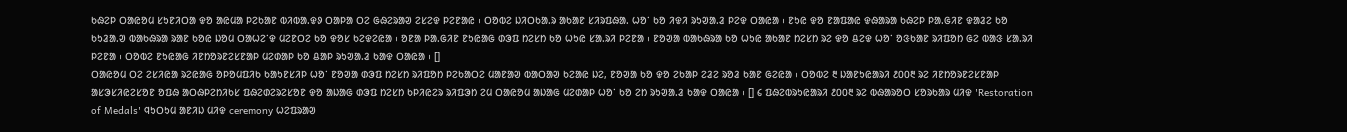ᱠᱷᱮᱞ ᱛᱟᱭᱚᱢ ᱥᱩᱱᱤᱛᱟ ᱫᱚ ᱟᱭᱢᱟ ᱞᱮᱠᱟᱱ ᱵᱤᱵᱟ.ᱫᱽ ᱛᱟᱞᱟ ᱛᱮ ᱜᱷᱮᱨᱟᱣ ᱮᱥᱮᱫ ᱞᱮᱱᱟᱭ ᱾ ᱛᱚᱵᱮ ᱡᱤᱛᱠᱟ.ᱨ ᱟᱠᱟᱱ ᱥᱤᱨᱯᱷᱟ. ᱦᱚᱸ ᱠᱚ ᱤᱫᱤ ᱨᱩᱣᱟ.ᱲ ᱞᱮᱫ ᱛᱟᱭᱟ ᱾ ᱱᱩᱭ ᱫᱚ ᱱᱟᱯᱟᱭ ᱫᱷᱟᱨᱟ ᱠᱷᱮᱞ ᱞᱟ.ᱜᱤᱱ ᱫᱟᱲᱮ ᱠᱚ ᱠᱩᱲᱟ.ᱣ ᱵᱟᱠᱷᱨᱟ ᱨᱟᱱ ᱠᱚᱭ ᱡᱚᱢ ᱛᱟᱦᱮᱸᱫ ᱢᱮᱱᱛᱮ ᱠᱚ ᱫᱚᱥ ᱠᱮᱫᱮᱭᱟ ᱾ ᱚᱱᱟ ᱞᱟ.ᱜᱤᱱ ᱱᱩᱭᱟᱜ ᱰᱳᱯ ᱴᱮᱥᱴ ᱠᱚ ᱦᱩᱭ ᱥᱟ.ᱨᱤ ᱞᱮᱱᱟ ᱾ ᱱᱚᱣᱟ ᱵᱟᱠᱷᱨᱟ ᱠᱚ ᱦᱩᱭ ᱟᱠᱟᱱ ᱴᱮᱥᱴ ᱨᱮ ᱫᱚ ᱪᱮᱫ ᱦᱚᱸ ᱚᱝᱠᱟᱱ ᱨᱤᱯᱚᱴ ᱜᱮ ᱵᱟᱝ ᱥᱟ.ᱨᱤ ᱞᱮᱱᱟ ᱾ ᱛᱚᱵᱮ ᱱᱩᱭᱟᱜ ᱤᱱᱴᱚᱨᱱᱮᱥᱱᱟᱞ ᱢᱮᱰᱟᱞ ᱠᱚ ᱪᱟᱞ ᱨᱩᱣᱟ.ᱲ ᱠᱟᱫ ᱛᱟᱭᱟ ᱾ []
ᱛᱟᱭᱚᱢ ᱛᱮ ᱮᱥᱤᱭᱟ ᱨᱮᱭᱟᱜ ᱚᱞᱚᱢᱯᱤᱠ ᱠᱟᱩᱱᱥᱤᱞ ᱦᱚᱸ ᱱᱚᱣᱟ ᱰᱳᱯ ᱴᱮᱥᱴ ᱨᱤᱯᱚᱴ ᱞᱮᱠᱟᱛᱮ ᱢᱟᱱᱟᱣ ᱵᱟᱛᱟᱣ ᱠᱮᱟᱭ ᱡᱮ, ᱱᱚᱣᱟ ᱠᱚ ᱫᱚ ᱮᱠᱟᱞ ᱮᱲᱮ ᱨᱚᱲ ᱠᱟᱱ ᱜᱮᱭᱟ ᱾ ᱛᱚᱵᱮ ᱓ ᱡᱟᱱᱩᱭᱟᱨᱤ ᱒᱐᱐᱓ ᱨᱮ ᱤᱱᱴᱚᱨᱱᱮᱥᱱᱟᱞ ᱟᱥᱳᱥᱤᱭᱮᱥᱚᱱ ᱚᱯᱷ ᱟᱛᱷᱞᱮᱴᱤᱠᱥ ᱯᱷᱮᱰᱮᱨᱮᱥᱚᱱ ᱫᱚ ᱟᱡᱟᱜ ᱰᱳᱯ ᱴᱮᱥᱴ ᱠᱞᱤᱭᱮᱨ ᱨᱤᱯᱳᱴ ᱮᱢ ᱛᱟᱭᱚᱢ ᱟᱡᱟᱜ ᱢᱮᱰᱟᱞ ᱦᱚᱸ ᱠᱚ ᱮᱴ ᱨᱩᱣᱟ.ᱲ ᱠᱟᱫ ᱛᱟᱭᱟ ᱾ [] ᱔ ᱯᱷᱮᱵᱨᱩᱭᱟᱨᱤ ᱒᱐᱐᱓ ᱨᱮ ᱵᱷᱟᱨᱚᱛ ᱥᱚᱨᱠᱟᱨ ᱢᱤᱫ 'Restoration of Medals' ᱧᱩᱛᱩᱢ ᱟᱱᱤᱡ ᱢᱤᱫ ceremony ᱦᱮᱯᱨᱟᱣ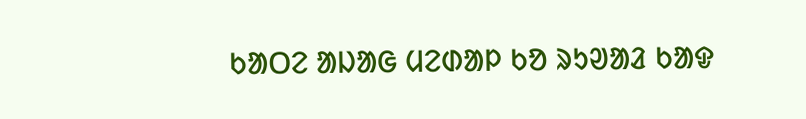ᱠᱟᱛᱮ ᱟᱡᱟᱜ ᱢᱮᱰᱟᱞ ᱠᱚ ᱨᱩᱣᱟᱲ ᱠᱟᱫ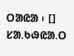ᱛᱟᱭᱟ ᱾ []
ᱥᱟ.ᱠᱷᱭᱟ.ᱛ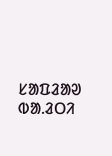ᱥᱟᱯᱲᱟᱣ
ᱵᱟ.ᱲᱛᱤ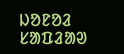ᱡᱚᱱᱚᱲ
ᱥᱟᱯᱲᱟᱣ